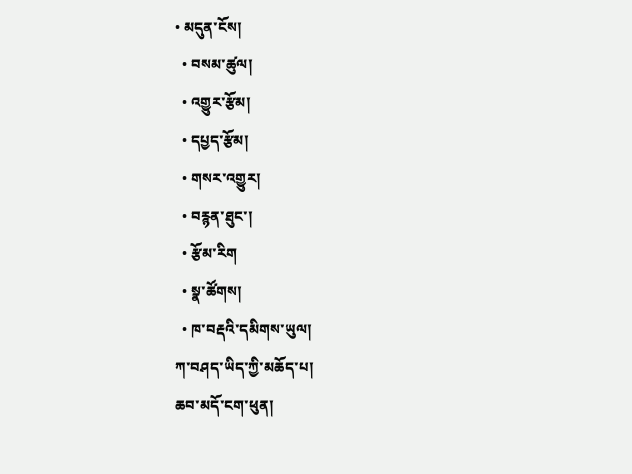• མདུན་ངོས།
  • བསམ་ཚུལ།
  • འགྱུར་རྩོམ།
  • དཔྱད་རྩོམ།
  • གསར་འགྱུར།
  • བརྙན་ཐུང་།
  • རྩོམ་རིག
  • སྣ་ཚོགས།
  • ཁ་བརྡའི་དམིགས་ཡུལ།
ཀ་བཤད་ཡིད་ཀྱི་མཆོད་པ།
ཆབ་མདོ་ངག་ཕུན།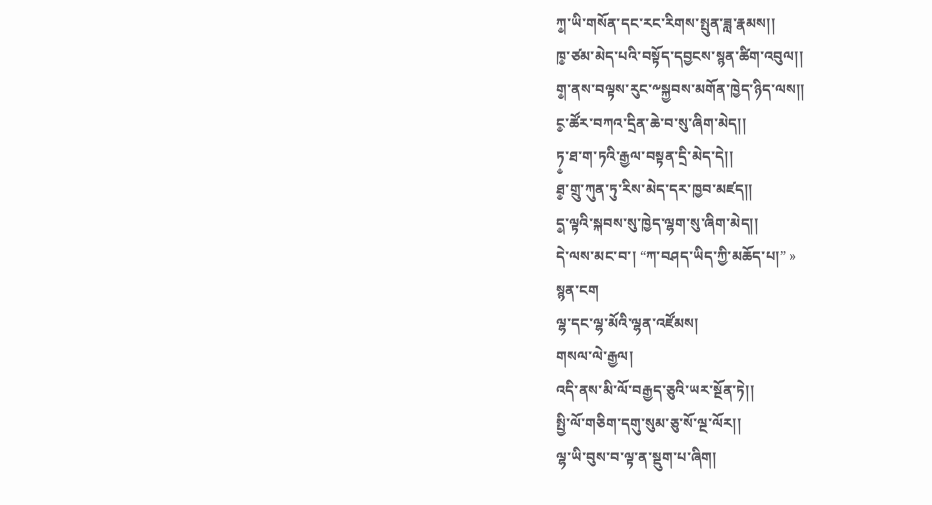ཀ༵་ཡི་གསོན་དང་རང་རིགས་སྤུན་ཟླ་རྣམས།།
ཁ༵་ཙམ་མེད་པའི་བསྟོད་དབྱངས་སྙན་ཚིག་འབུལ།།
ག༵་ནས་བལྟས་རུང་༸སྐྱབས་མགོན་ཁྱེད་ཉིད་ལས།།
ང༵་ཚོར་བཀའ་དྲིན་ཆེ་བ་སུ་ཞིག་མེད།།
ཏ༵་ཐ་ག་ཏའི་རྒྱལ་བསྟན་དྲི་མེད་དེ།།
ཐ༵་གྲུ་ཀུན་ཏུ་རིས་མེད་དར་ཁྱབ་མཛད།།
ད༵་ལྟའི་སྐབས་སུ་ཁྱེད་ལྷག་སུ་ཞིག་མེད།།
དེ་ལས་མང་བ་། “ཀ་བཤད་ཡིད་ཀྱི་མཆོད་པ།” »
སྙན་ངག
ལྷ་དང་ལྷ་མོའི་ལྷན་འཛོམས།
གསལ་ལེ་རྒྱལ།
འདི་ནས་མི་ལོ་བརྒྱད་ཅུའི་ཡར་སྔོན་ཏེ།།
སྤྱི་ལོ་གཅིག་དགུ་སུམ་ཅུ་སོ་ལྔ་ལོར།།
ལྷ་ཡི་བུས་བ་ལྟ་ན་སྡུག་པ་ཞིག།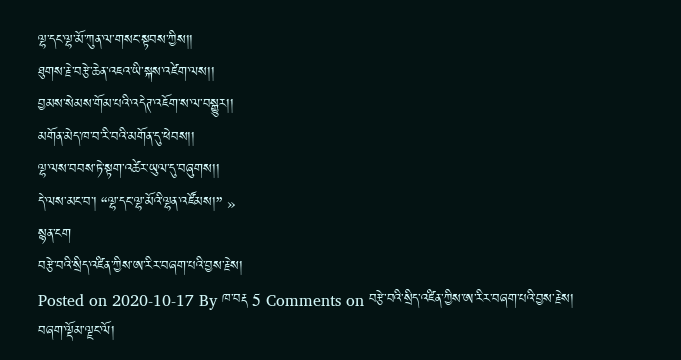ལྷ་དང་ལྷ་མོ་ཀུན་ལ་གསང་སྟབས་ཀྱིས།།
ཐུགས་རྗེ་བརྩེ་ཆེན་འཇའ་ཡི་སྐས་འཛེག་ལས།།
བྱམས་སེམས་གོམ་པའི་འདེཊ་འཇོག་ས་ལ་བསྒྱུར།།
མགོན་མེད་ཁ་བ་རི་བའི་མགོན་དུ་ཕེབས།།
ལྷ་ལས་བབས་ཏེ་སྟག་འཚེར་ཡུལ་དུ་བཞུགས།།
དེ་ལས་མང་བ་། “ལྷ་དང་ལྷ་མོའི་ལྷན་འཛོམས།” »
སྙན་ངག
བརྩེ་བའི་སྲིད་འཛིན་ཀྱིས་ཨ་རིར་བཞག་པའི་བྱས་རྗེས།
Posted on 2020-10-17 By ཁ་བརྡ 5 Comments on བརྩེ་བའི་སྲིད་འཛིན་ཀྱིས་ཨ་རིར་བཞག་པའི་བྱས་རྗེས།
བཞག་ལྡོམ་ལྗང་ལོ།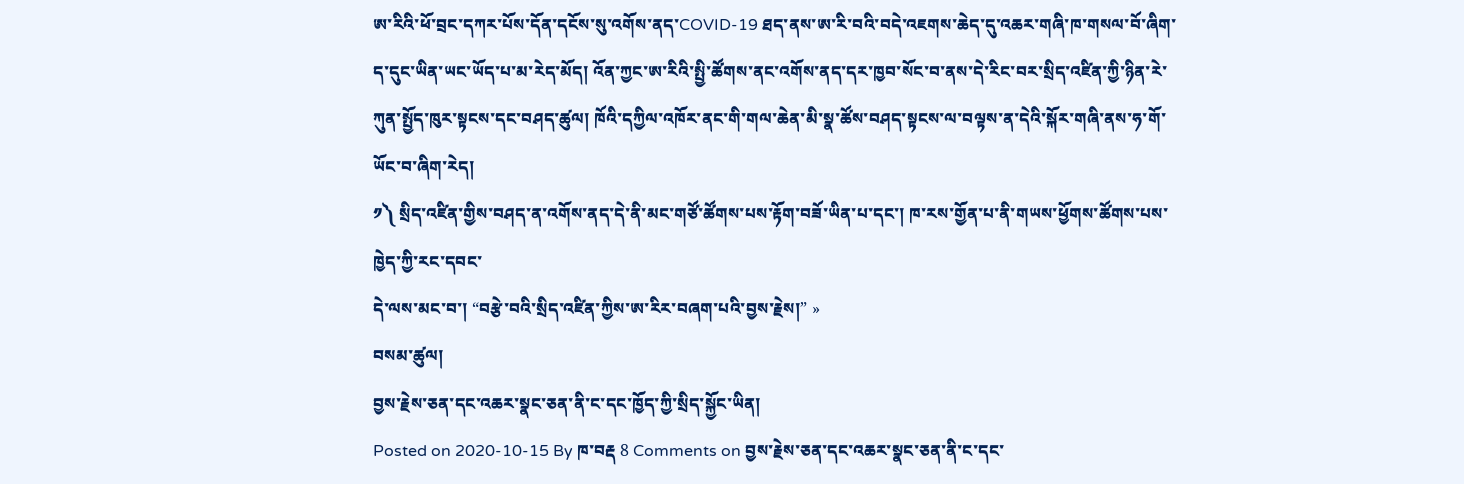ཨ་རིའི་ཕོ་བྲང་དཀར་པོས་དོན་དངོས་སུ་འགོས་ནད་COVID-19 ཐད་ནས་ཨ་རི་བའི་བདེ་འཇགས་ཆེད་དུ་འཆར་གཞི་ཁ་གསལ་བོ་ཞིག་ད་དུང་ཡིན་ཡང་ཡོད་པ་མ་རེད་མོད། འོན་ཀྱང་ཨ་རིའི་སྤྱི་ཚོགས་ནང་འགོས་ནད་དར་ཁྱབ་སོང་བ་ནས་དེ་རིང་བར་སྲིད་འཛིན་ཀྱི་ཉིན་རེ་ཀུན་སྤྱོད་ཁུར་སྟངས་དང་བཤད་ཚུལ། ཁོའི་དཀྱིལ་འཁོར་ནང་གི་གལ་ཆེན་མི་སྣ་ཚོས་བཤད་སྟངས་ལ་བལྟས་ན་དེའི་སྐོར་གཞི་ནས་ཧ་གོ་ཡོང་བ་ཞིག་རེད།
༡༽ སྲིད་འཛིན་གྱིས་བཤད་ན་འགོས་ནད་དེ་ནི་མང་གཙོ་ཚོགས་པས་རྟོག་བཟོ་ཡིན་པ་དང་། ཁ་རས་གྱོན་པ་ནི་གཡས་ཕྱོགས་ཚོགས་པས་ཁྱེད་ཀྱི་རང་དབང་
དེ་ལས་མང་བ་། “བརྩེ་བའི་སྲིད་འཛིན་ཀྱིས་ཨ་རིར་བཞག་པའི་བྱས་རྗེས།” »
བསམ་ཚུལ།
བྱས་རྗེས་ཅན་དང་འཆར་སྣང་ཅན་ནི་ང་དང་ཁྱོད་ཀྱི་སྲིད་སྐྱོང་ཡིན།
Posted on 2020-10-15 By ཁ་བརྡ 8 Comments on བྱས་རྗེས་ཅན་དང་འཆར་སྣང་ཅན་ནི་ང་དང་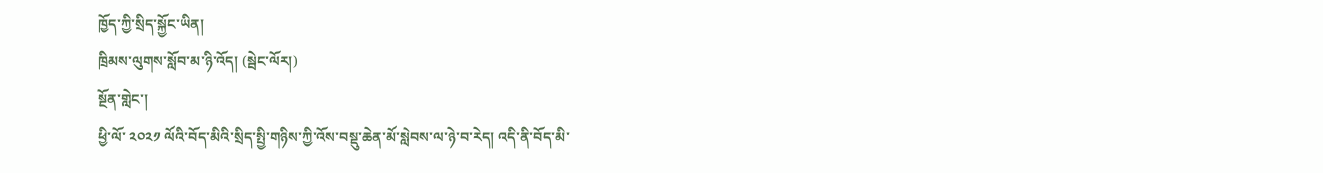ཁྱོད་ཀྱི་སྲིད་སྐྱོང་ཡིན།
ཁྲིམས་ལུགས་སློབ་མ་ཉི་འོད། (སྦེང་ལོར།)
སྔོན་གླེང་།
ཕྱི་ལོ་ ༢༠༢༡ ལོའི་བོད་མིའི་སྲིད་སྤྱི་གཉིས་ཀྱི་འོས་བསྡུ་ཆེན་མོ་སླེབས་ལ་ཉེ་བ་རེད། འདི་ནི་བོད་མི་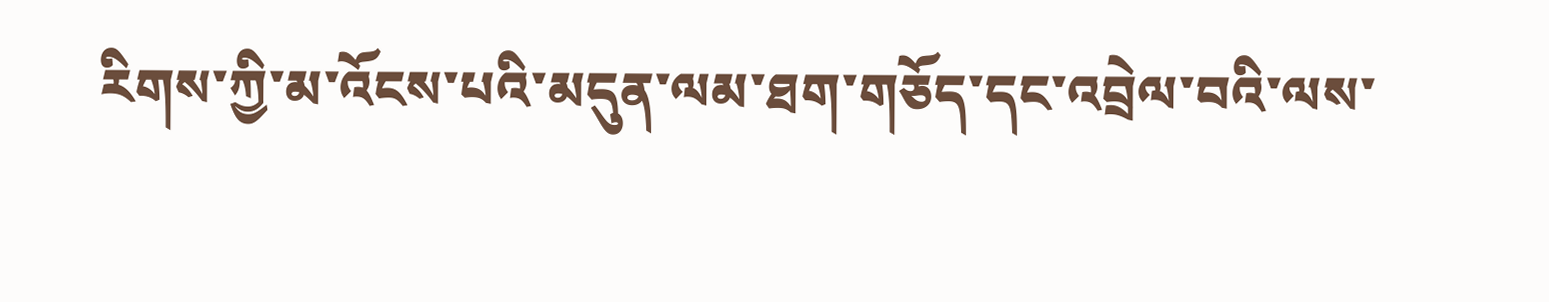རིགས་ཀྱི་མ་འོངས་པའི་མདུན་ལམ་ཐག་གཅོད་དང་འབྲེལ་བའི་ལས་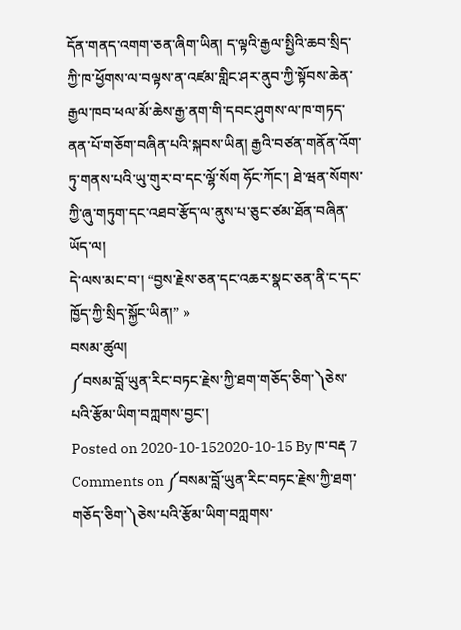དོན་གནད་འགག་ཅན་ཞིག་ཡིན། ད་ལྟའི་རྒྱལ་སྤྱིའི་ཆབ་སྲིད་ཀྱི་ཁ་ཕྱོགས་ལ་བལྟས་ན་འཛམ་གླིང་ཤར་ནུབ་ཀྱི་སྟོབས་ཆེན་རྒྱལ་ཁབ་ཕལ་མོ་ཆེས་རྒྱ་ནག་གི་དབང་ཤུགས་ལ་ཁ་གཏད་ནན་པོ་གཅོག་བཞིན་པའི་སྐབས་ཡིན། རྒྱའི་བཙན་གནོན་འོག་ཏུ་གནས་པའི་ཡུ་གུར་བ་དང་ལྷོ་སོག ཧོང་ཀོང་། ཐེ་ཝན་སོགས་ཀྱི་ཞུ་གཏུག་དང་འཐབ་རྩོད་ལ་ནུས་པ་ཅུང་ཙམ་ཐོན་བཞིན་ཡོད་ལ།
དེ་ལས་མང་བ་། “བྱས་རྗེས་ཅན་དང་འཆར་སྣང་ཅན་ནི་ང་དང་ཁྱོད་ཀྱི་སྲིད་སྐྱོང་ཡིན།” »
བསམ་ཚུལ།
༼བསམ་བློ་ཡུན་རིང་བཏང་རྗེས་ཀྱི་ཐག་གཅོད་ཅིག་༽ཅེས་པའི་རྩོམ་ཡིག་བཀླགས་བྱང་།
Posted on 2020-10-152020-10-15 By ཁ་བརྡ 7 Comments on ༼བསམ་བློ་ཡུན་རིང་བཏང་རྗེས་ཀྱི་ཐག་གཅོད་ཅིག་༽ཅེས་པའི་རྩོམ་ཡིག་བཀླགས་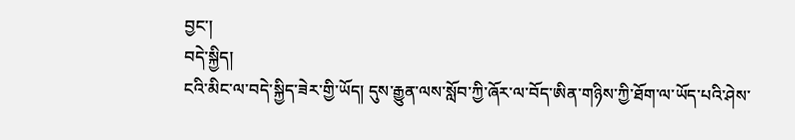བྱང་།
བདེ་སྐྱིད།
ངའི་མིང་ལ་བདེ་སྐྱིད་ཟེར་གྱི་ཡོད། དུས་རྒྱུན་ལས་སློབ་ཀྱི་ཞོར་ལ་བོད་ཨིན་གཉིས་ཀྱི་ཐོག་ལ་ཡོད་པའི་ཤེས་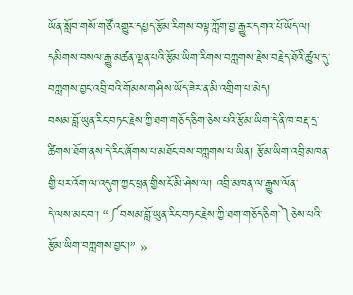ཡོན་སློབ་གསོ་གཙོ་འགྱུར་དཔྱད་རྩོམ་རིགས་བལྟ་ཀློག་བྱ་རྒྱུར་དགའ་པོ་ཡོད་ལ། དམིགས་བསལ་རྒྱུ་མཚན་ལྡན་པའི་རྩོམ་ཡིག་རིགས་བཀླགས་རྗེས་བརྗེད་ཐོའི་ཚུལ་དུ་བཀླགས་བྱང་འབྲི་བའི་གོམས་གཤིས་ཡོད་ཟེར་ན་མི་འགྲིག་པ་མེད།
བསམ་བློ་ཡུན་རིང་བཏང་རྗེས་ཀྱི་ཐག་གཅོད་ཅིག་ཅེས་པའི་རྩོམ་ཡིག་དེ་ནི་ཁ་བརྡ་དྲ་ཚིགས་ཐོག་ནས་དེ་རིང་ཞོགས་པ་མཐོང་བས་བཀླགས་པ་ཡིན། རྩོམ་ཡིག་འབྲི་མཁན་གྱི་པར་འོག་ལ་འདུག་ཀྱང་ཕྲན་གྱིས་ངོ་མི་ཤེས་ལ། འབྲི་མཁན་ལ་རྒྱུས་ལོན་
དེ་ལས་མང་བ་། “༼བསམ་བློ་ཡུན་རིང་བཏང་རྗེས་ཀྱི་ཐག་གཅོད་ཅིག་༽ཅེས་པའི་རྩོམ་ཡིག་བཀླགས་བྱང་།” »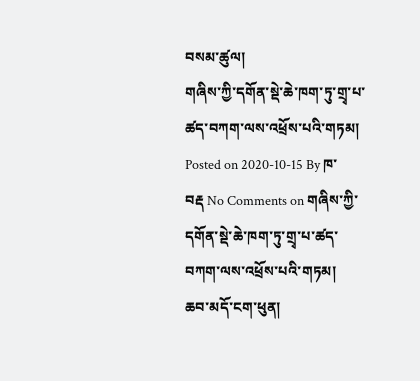བསམ་ཚུལ།
གཞིས་ཀྱི་དགོན་སྡེ་ཆེ་ཁག་ཏུ་གྲྭ་པ་ཚད་བཀག་ལས་འཕྲོས་པའི་གཏམ།
Posted on 2020-10-15 By ཁ་བརྡ No Comments on གཞིས་ཀྱི་དགོན་སྡེ་ཆེ་ཁག་ཏུ་གྲྭ་པ་ཚད་བཀག་ལས་འཕྲོས་པའི་གཏམ།
ཆབ་མདོ་ངག་ཕུན།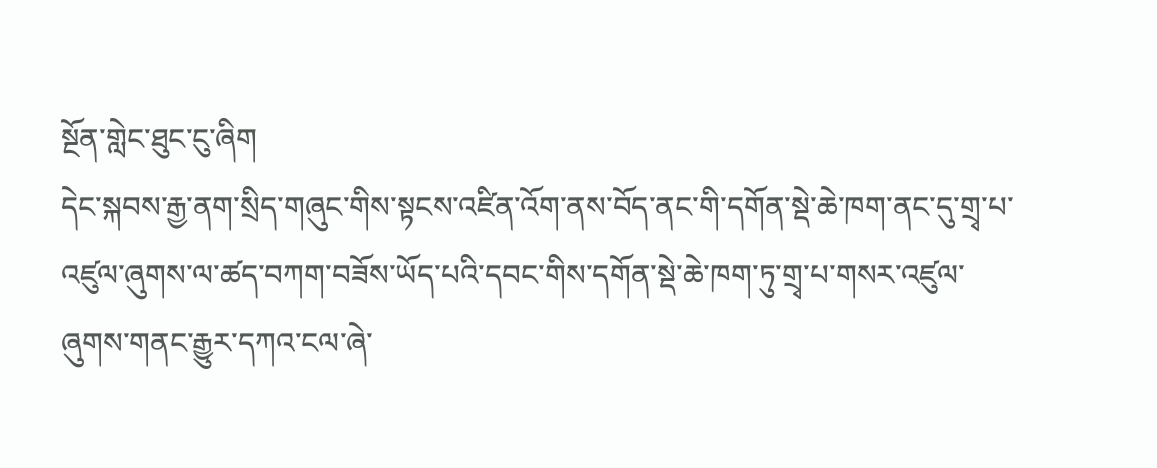སྔོན་གླེང་ཐུང་ངུ་ཞིག
དེང་སྐབས་རྒྱ་ནག་སྲིད་གཞུང་གིས་སྟངས་འཛིན་འོག་ནས་བོད་ནང་གི་དགོན་སྡེ་ཆེ་ཁག་ནང་དུ་གྲྭ་པ་འཛུལ་ཞུགས་ལ་ཚད་བཀག་བཟོས་ཡོད་པའི་དབང་གིས་དགོན་སྡེ་ཆེ་ཁག་ཏུ་གྲྭ་པ་གསར་འཛུལ་ཞུགས་གནང་རྒྱུར་དཀའ་ངལ་ཞེ་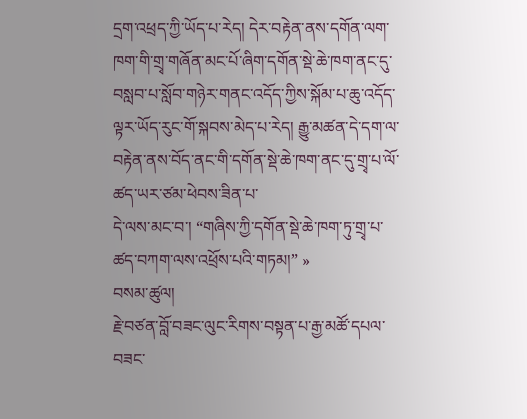དྲག་འཕྲད་ཀྱི་ཡོད་པ་རེད། དེར་བརྟེན་ནས་དགོན་ལག་ཁག་གི་གྲྭ་གཞོན་མང་པོ་ཞིག་དགོན་སྡེ་ཆེ་ཁག་ནང་དུ་བསླབ་པ་སློབ་གཉེར་གནང་འདོད་ཀྱིས་སྐོམ་པ་ཆུ་འདོད་ལྟར་ཡོད་རུང་གོ་སྐབས་མེད་པ་རེད། རྒྱུ་མཚན་དེ་དག་ལ་བརྟེན་ནས་བོད་ནང་གི་དགོན་སྡེ་ཆེ་ཁག་ནང་དུ་གྲྭ་པ་ལོ་ཚད་ཡར་ཙམ་ཕེབས་ཟིན་པ་
དེ་ལས་མང་བ་། “གཞིས་ཀྱི་དགོན་སྡེ་ཆེ་ཁག་ཏུ་གྲྭ་པ་ཚད་བཀག་ལས་འཕྲོས་པའི་གཏམ།” »
བསམ་ཚུལ།
རྗེ་བཙན་བློ་བཟང་ལུང་རིགས་བསྟན་པ་རྒྱ་མཚོ་དཔལ་བཟང་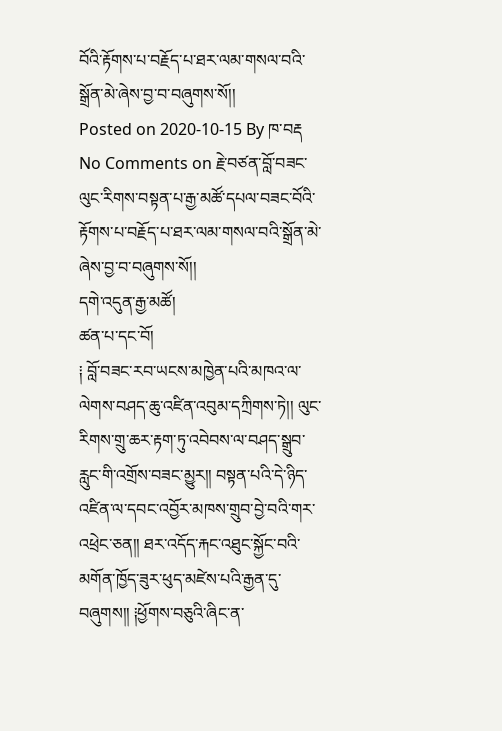བོའི་རྟོགས་པ་བརྗོད་པ་ཐར་ལམ་གསལ་བའི་སྒྲོན་མེ་ཞེས་བྱ་བ་བཞུགས་སོ།།
Posted on 2020-10-15 By ཁ་བརྡ No Comments on རྗེ་བཙན་བློ་བཟང་ལུང་རིགས་བསྟན་པ་རྒྱ་མཚོ་དཔལ་བཟང་བོའི་རྟོགས་པ་བརྗོད་པ་ཐར་ལམ་གསལ་བའི་སྒྲོན་མེ་ཞེས་བྱ་བ་བཞུགས་སོ།།
དགེ་འདུན་རྒྱ་མཚོ།
ཚན་པ་དང་བོ།
༐ བློ་བཟང་རབ་ཡངས་མཁྱེན་པའི་མཁའ་ལ་ལེགས་བཤད་ཆུ་འཛིན་འབུམ་དཀྲིགས་ཏེ།། ལུང་རིགས་གྲུ་ཆར་རྟག་ཏུ་འབེབས་ལ་བཤད་སྒྲུབ་རླུང་གི་འགྲོས་བཟང་མྱུར།། བསྟན་པའི་དེ་ཉིད་འཛིན་ལ་དབང་འབྱོར་མཁས་གྲུབ་བྱེ་བའི་གར་འཕྲེང་ཅན།། ཐར་འདོད་རྐང་འཐུང་སྐྱོང་བའི་མགོན་ཁྱོད་ཟུར་ཕུད་མཛེས་པའི་རྒྱན་དུ་བཞུགས།། ༐ཕྱོགས་བཅུའི་ཞིང་ན་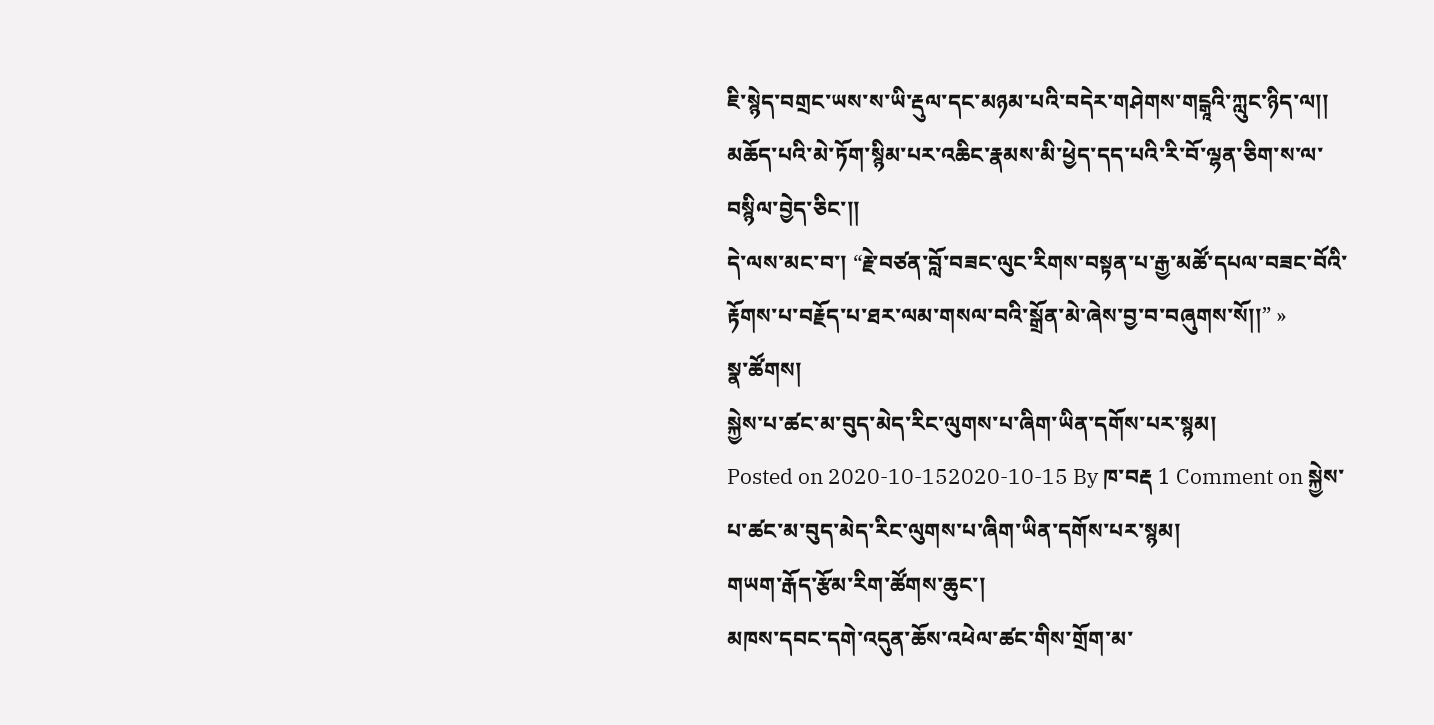ཇི་སྙེད་བགྲང་ཡས་ས་ཡི་རྡུལ་དང་མཉམ་པའི་བདེར་གཤེགས་གངྒཱའི་ཀླུང་ཉིད་ལ།། མཆོད་པའི་མེ་ཏོག་སྙིམ་པར་འཆིང་རྣམས་མི་ཕྱེད་དད་པའི་རི་བོ་ལྷན་ཅིག་ས་ལ་བསྙིལ་བྱེད་ཅིང་།།
དེ་ལས་མང་བ་། “རྗེ་བཙན་བློ་བཟང་ལུང་རིགས་བསྟན་པ་རྒྱ་མཚོ་དཔལ་བཟང་བོའི་རྟོགས་པ་བརྗོད་པ་ཐར་ལམ་གསལ་བའི་སྒྲོན་མེ་ཞེས་བྱ་བ་བཞུགས་སོ།།” »
སྣ་ཚོགས།
སྐྱེས་པ་ཚང་མ་བུད་མེད་རིང་ལུགས་པ་ཞིག་ཡིན་དགོས་པར་སྙམ།
Posted on 2020-10-152020-10-15 By ཁ་བརྡ 1 Comment on སྐྱེས་པ་ཚང་མ་བུད་མེད་རིང་ལུགས་པ་ཞིག་ཡིན་དགོས་པར་སྙམ།
གཡག་རྒོད་རྩོམ་རིག་ཚོགས་ཆུང་།
མཁས་དབང་དགེ་འདུན་ཆོས་འཕེལ་ཚང་གིས་གྲོག་མ་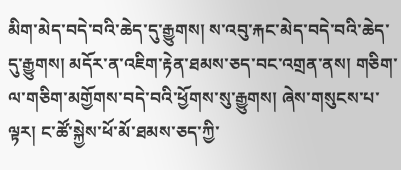མིག་མེད་བདེ་བའི་ཆེད་དུ་རྒྱུགས། ས་འབུ་རྐང་མེད་བདེ་བའི་ཆེད་དུ་རྒྱུགས། མདོར་ན་འཇིག་རྟེན་ཐམས་ཅད་བང་འགྲན་ནས། གཅིག་ལ་གཅིག་མགྱོགས་བདེ་བའི་ཕྱོགས་སུ་རྒྱུགས། ཞེས་གསུངས་པ་ལྟར། ང་ཚོ་སྐྱེས་ཕོ་མོ་ཐམས་ཅད་ཀྱི་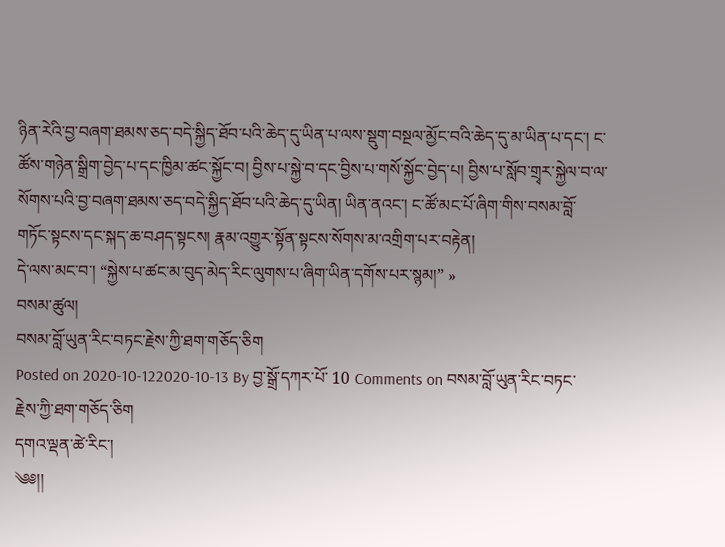ཉིན་རེའི་བྱ་བཞག་ཐམས་ཅད་བདེ་སྐྱིད་ཐོབ་པའི་ཆེད་དུ་ཡིན་པ་ལས་སྡུག་བསྔལ་མྱོང་བའི་ཆེད་དུ་མ་ཡིན་པ་དང་། ང་ཚོས་གཉེན་སྒྲིག་བྱེད་པ་དང་ཁྱིམ་ཚང་སྐྱོང་བ། བྱིས་པ་སྐྱེ་བ་དང་བྱིས་པ་གསོ་སྐྱོང་བྱེད་པ། བྱིས་པ་སློབ་གྲྭར་སྐྱེལ་བ་ལ་སོགས་པའི་བྱ་བཞག་ཐམས་ཅད་བདེ་སྐྱིད་ཐོབ་པའི་ཆེད་དུ་ཡིན། ཡིན་ནའང་། ང་ཚོ་མང་པོ་ཞིག་གིས་བསམ་བློ་གཏོང་སྟངས་དང་སྐད་ཆ་བཤད་སྟངས། རྣམ་འགྱུར་སྟོན་སྟངས་སོགས་མ་འགྲིག་པར་བརྟེན།
དེ་ལས་མང་བ་། “སྐྱེས་པ་ཚང་མ་བུད་མེད་རིང་ལུགས་པ་ཞིག་ཡིན་དགོས་པར་སྙམ།” »
བསམ་ཚུལ།
བསམ་བློ་ཡུན་རིང་བཏང་རྗེས་ཀྱི་ཐག་གཅོད་ཅིག
Posted on 2020-10-122020-10-13 By བྱ་སྒྲོ་དཀར་པོ་ 10 Comments on བསམ་བློ་ཡུན་རིང་བཏང་རྗེས་ཀྱི་ཐག་གཅོད་ཅིག
དགའ་ལྡན་ཚེ་རིང་།
༄༅།།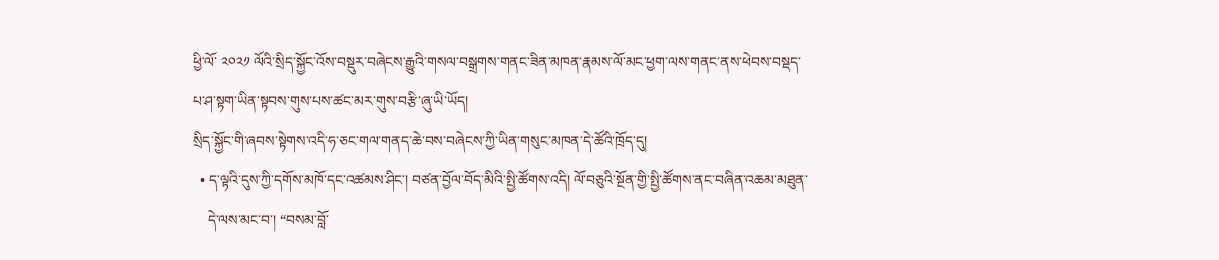ཕྱི་ལོ་ ༢༠༢༡ ལོའི་སྲིད་སྐྱོང་འོས་བསྡུར་བཞེངས་རྒྱུའི་གསལ་བསྒྲགས་གནང་ཟིན་མཁན་རྣམས་ལོ་མང་ཕྱག་ལས་གནང་ནས་ཕེབས་བསྡད་པ་ཤ་སྟག་ཡིན་སྟབས་གུས་པས་ཚང་མར་གུས་བརྩི་ཞུ་ཡི་ཡོད།
སྲིད་སྐྱོང་གི་ཞབས་སྟེགས་འདི་ཧ་ཅང་གལ་གནད་ཆེ་བས་བཞེངས་ཀྱི་ཡིན་གསུང་མཁན་དེ་ཚོའི་ཁྲོད་དུ།
  • ད་ལྟའི་དུས་ཀྱི་དགོས་མཁོ་དང་འཚམས་ཤིང་། བཙན་བྱོལ་བོད་མིའི་སྤྱི་ཚོགས་འདི། ལོ་བཅུའི་སྔོན་གྱི་སྤྱི་ཚོགས་ནང་བཞིན་འཆམ་མཐུན་
    དེ་ལས་མང་བ་། “བསམ་བློ་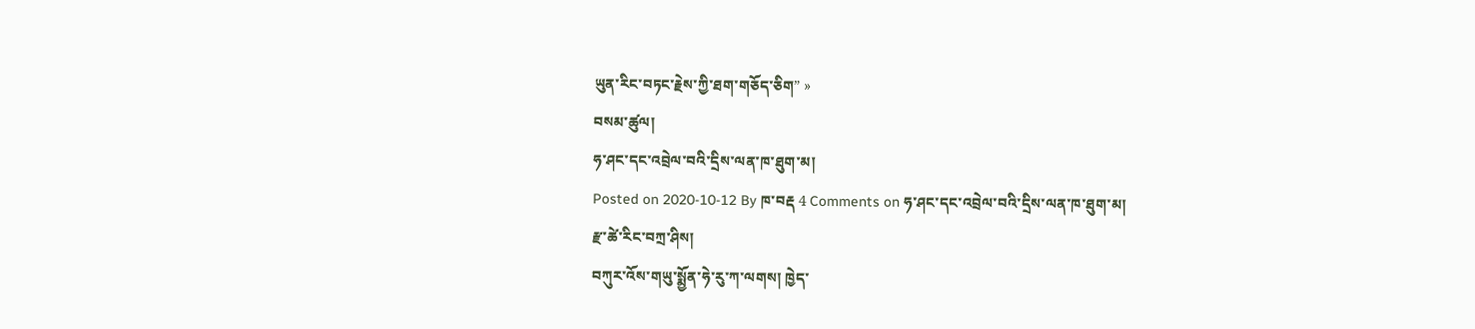ཡུན་རིང་བཏང་རྗེས་ཀྱི་ཐག་གཅོད་ཅིག” »
བསམ་ཚུལ།
ཧ་ཤང་དང་འབྲེལ་བའི་དྲིས་ལན་ཁ་ཐུག་མ།
Posted on 2020-10-12 By ཁ་བརྡ 4 Comments on ཧ་ཤང་དང་འབྲེལ་བའི་དྲིས་ལན་ཁ་ཐུག་མ།
རྫ་ཚེ་རིང་བཀྲ་ཤིས།
བཀུར་འོས་གཡུ་སྨྱོན་ཧེ་རུ་ཀ་ལགས། ཁྱེད་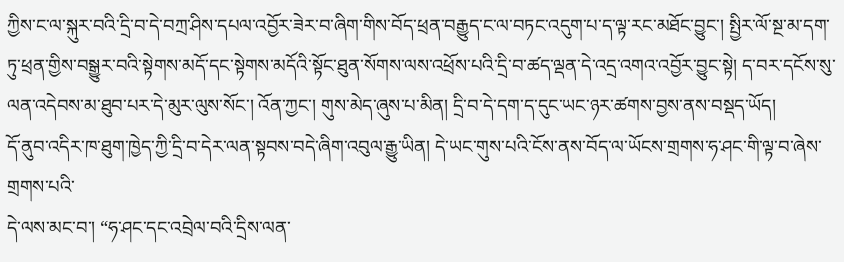ཀྱིས་ང་ལ་སྐུར་བའི་དྲི་བ་དེ་བཀྲ་ཤིས་དཔལ་འབྱོར་ཟེར་བ་ཞིག་གིས་བོད་ཕྲན་བརྒྱུད་ང་ལ་བཏང་འདུག་པ་ད་ལྟ་རང་མཐོང་བྱུང་། སྤྱིར་ལོ་སྔ་མ་དག་ཏུ་ཕྲན་གྱིས་བསྒྱུར་བའི་སྟེགས་མདོ་དང་སྟེགས་མདོའི་སྟོང་ཐུན་སོགས་ལས་འཕྲོས་པའི་དྲི་བ་ཚད་ལྡན་དེ་འདྲ་འགའ་འབྱོར་བྱུང་སྟེ། ད་བར་དངོས་སུ་ལན་འདེབས་མ་ཐུབ་པར་དེ་མུར་ལུས་སོང་། འོན་ཀྱང་། གུས་མེད་ཞུས་པ་མིན། དྲི་བ་དེ་དག་ད་དུང་ཡང་ཉར་ཚགས་བྱས་ནས་བསྡད་ཡོད།
དོ་ནུབ་འདིར་ཁ་ཐུག་ཁྱེད་ཀྱི་དྲི་བ་དེར་ལན་སྟབས་བདེ་ཞིག་འབུལ་རྒྱུ་ཡིན། དེ་ཡང་གུས་པའི་ངོས་ནས་བོད་ལ་ཡོངས་གྲགས་ཧ་ཤང་གི་ལྟ་བ་ཞེས་གྲགས་པའི་
དེ་ལས་མང་བ་། “ཧ་ཤང་དང་འབྲེལ་བའི་དྲིས་ལན་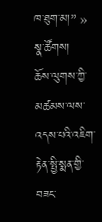ཁ་ཐུག་མ།” »
སྣ་ཚོགས།
ཆོས་ལུགས་ཀྱི་མཚམས་ལས་འདས་པའི་འཇིག་རྟེན་སྤྱི་སྨན་གྱི་བཟང་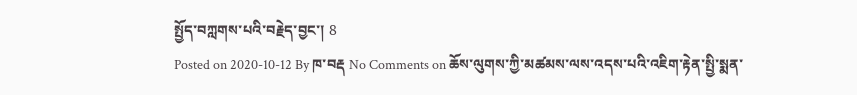སྤྱོད་བཀླགས་པའི་བརྗེད་བྱང་། 8
Posted on 2020-10-12 By ཁ་བརྡ No Comments on ཆོས་ལུགས་ཀྱི་མཚམས་ལས་འདས་པའི་འཇིག་རྟེན་སྤྱི་སྨན་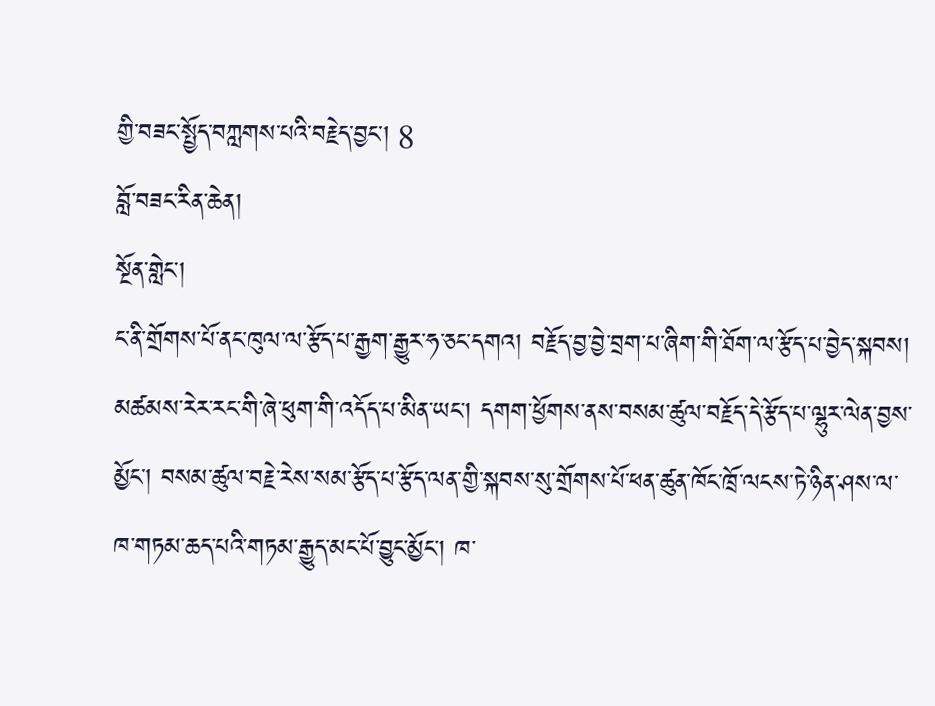གྱི་བཟང་སྤྱོད་བཀླགས་པའི་བརྗེད་བྱང་། 8
བློ་བཟང་རིན་ཆེན།
སྔོན་གླེང་།
ང་ནི་གྲོགས་པོ་ནང་ཁུལ་ལ་རྩོད་པ་རྒྱག་རྒྱུར་ཧ་ཅང་དགའ། བརྗོད་བྱ་བྱེ་བྲག་པ་ཞིག་གི་ཐོག་ལ་རྩོད་པ་བྱེད་སྐབས། མཚམས་རེར་རང་གི་ཞེ་ཕུག་གི་འདོད་པ་མིན་ཡང་། དགག་ཕྱོགས་ནས་བསམ་ཚུལ་བརྗོད་དེ་རྩོད་པ་ལྷུར་ལེན་བྱས་མྱོང་། བསམ་ཚུལ་བརྗེ་རེས་སམ་རྩོད་པ་རྩོད་ལན་གྱི་སྐབས་སུ་གྲོགས་པོ་ཕན་ཚུན་ཁོང་ཁྲོ་ལངས་ཏེ་ཉིན་ཤས་ལ་ཁ་གཏམ་ཆད་པའི་གཏམ་རྒྱུད་མང་པོ་བྱུང་མྱོང་། ཁ་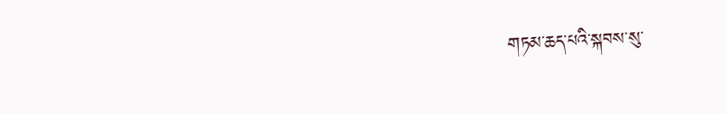གཏམ་ཆད་པའི་སྐབས་སུ་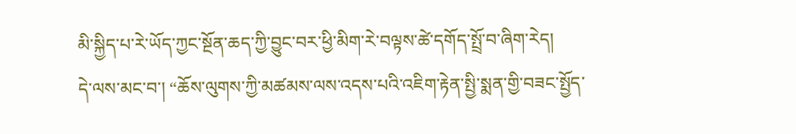མི་སྐྱིད་པ་རེ་ཡོད་ཀྱང་སྔོན་ཆད་ཀྱི་བྱུང་བར་ཕྱི་མིག་རེ་བལྟས་ཚེ་དགོད་སྤྲོ་བ་ཞིག་རེད།
དེ་ལས་མང་བ་། “ཆོས་ལུགས་ཀྱི་མཚམས་ལས་འདས་པའི་འཇིག་རྟེན་སྤྱི་སྨན་གྱི་བཟང་སྤྱོད་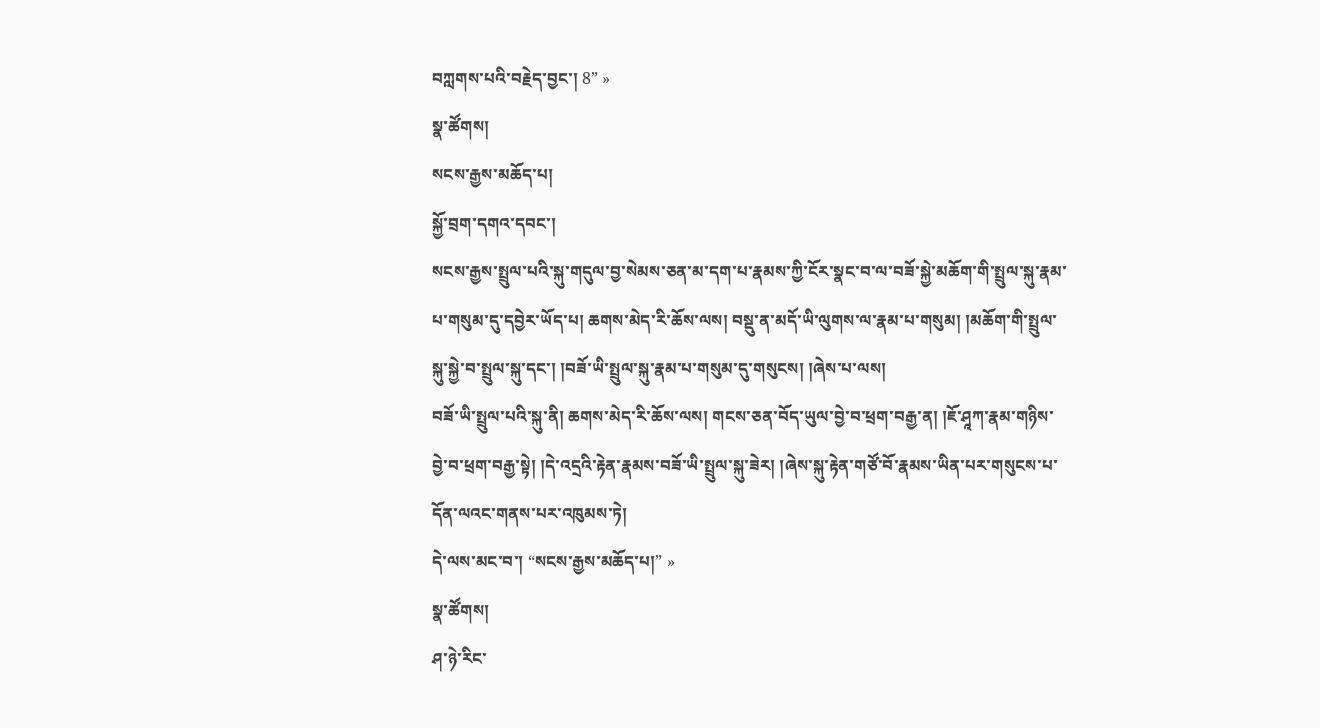བཀླགས་པའི་བརྗེད་བྱང་། 8” »
སྣ་ཚོགས།
སངས་རྒྱས་མཆོད་པ།
སྐྱོ་བྲག་དགའ་དབང་།
སངས་རྒྱས་སྤྲུལ་པའི་སྐུ་གདུལ་བྱ་སེམས་ཅན་མ་དག་པ་རྣམས་ཀྱི་ངོར་སྣང་བ་ལ་བཟོ་སྐྱེ་མཆོག་གི་སྤྲུལ་སྐུ་རྣམ་པ་གསུམ་དུ་དབྱེར་ཡོད་པ། ཆགས་མེད་རི་ཆོས་ལས། བསྡུ་ན་མདོ་ཡི་ལུགས་ལ་རྣམ་པ་གསུམ། །མཆོག་གི་སྤྲུལ་སྐུ་སྐྱེ་བ་སྤྲུལ་སྐུ་དང་། །བཟོ་ཡི་སྤྲུལ་སྐུ་རྣམ་པ་གསུམ་དུ་གསུངས། །ཞེས་པ་ལས།
བཟོ་ཡི་སྤྲུལ་པའི་སྐུ་ནི། ཆགས་མེད་རི་ཆོས་ལས། གངས་ཅན་བོད་ཡུལ་བྱེ་བ་ཕྲག་བརྒྱ་ན། །ཇོ་ཤཱཀ་རྣམ་གཉིས་བྱེ་བ་ཕྲག་བརྒྱ་སྟེ། །དེ་འདྲའི་རྟེན་རྣམས་བཟོ་ཡི་སྤྲུལ་སྐུ་ཟེར། །ཞེས་སྐུ་རྟེན་གཙོ་བོ་རྣམས་ཡིན་པར་གསུངས་པ་དོན་ལའང་གནས་པར་འཁུམས་ཏེ།
དེ་ལས་མང་བ་། “སངས་རྒྱས་མཆོད་པ།” »
སྣ་ཚོགས།
ཤ་ཉེ་རིང་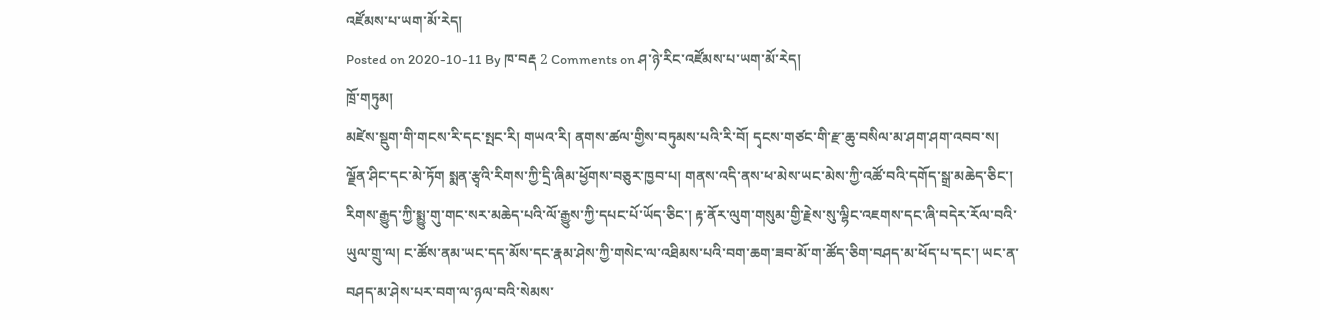འཛོམས་པ་ཡག་མོ་རེད།
Posted on 2020-10-11 By ཁ་བརྡ 2 Comments on ཤ་ཉེ་རིང་འཛོམས་པ་ཡག་མོ་རེད།
ཁྲོ་གཏུམ།
མཛེས་སྡུག་གི་གངས་རི་དང་སྤང་རི། གཡའ་རི། ནགས་ཚལ་གྱིས་བཏུམས་པའི་རི་བོ། དྭངས་གཙང་གི་རྫ་ཆུ་བསིལ་མ་ཤག་ཤག་འབབ་ས། ལྗོན་ཤིང་དང་མེ་ཏོག སྨན་རྩྭའི་རིགས་ཀྱི་དྲི་ཞིམ་ཕྱོགས་བཅུར་ཁྱབ་པ། གནས་འདི་ནས་ཕ་མེས་ཡང་མེས་ཀྱི་འཚོ་བའི་དགོད་སྒྲ་མཆེད་ཅིང་། རིགས་རྒྱུད་ཀྱི་སྨྱུ་གུ་གང་སར་མཆེད་པའི་ལོ་རྒྱུས་ཀྱི་དཔང་པོ་ཡོད་ཅིང་། རྟ་ནོར་ལུག་གསུམ་གྱི་རྗེས་སུ་ལྷིང་འཇགས་དང་ཞི་བདེར་རོལ་བའི་ཡུལ་གྲུ་ལ། ང་ཚོས་ནམ་ཡང་དད་མོས་དང་རྣམ་ཤེས་ཀྱི་གསེང་ལ་འཐིམས་པའི་བག་ཆག་ཟབ་མོ་ག་ཚོད་ཅིག་བཤད་མ་ཕོད་པ་དང་། ཡང་ན་བཤད་མ་ཤེས་པར་བག་ལ་ཉལ་བའི་སེམས་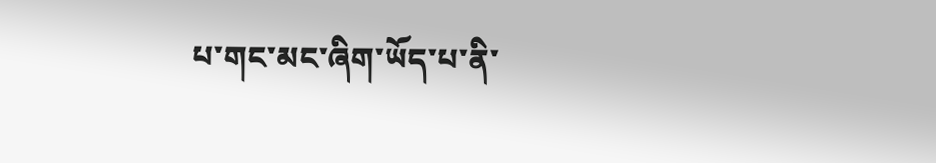པ་གང་མང་ཞིག་ཡོད་པ་ནི་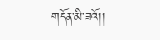གདོན་མི་ཟའོ།།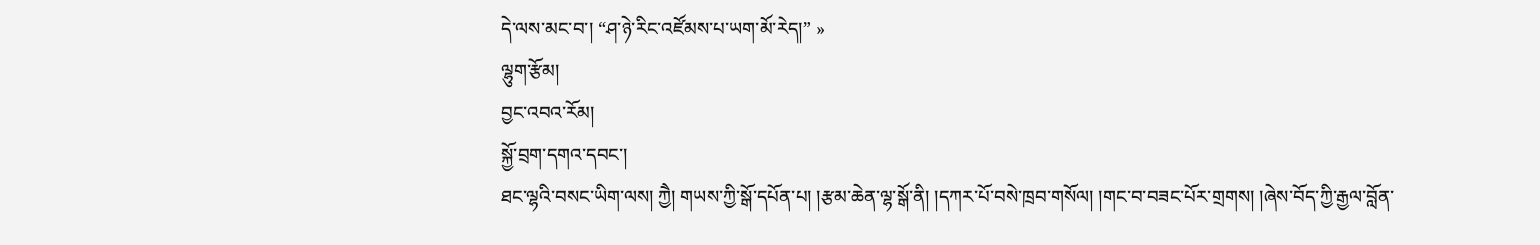དེ་ལས་མང་བ་། “ཤ་ཉེ་རིང་འཛོམས་པ་ཡག་མོ་རེད།” »
ལྷུག་རྩོམ།
བྱང་འབའ་རོམ།
སྐྱོ་བྲག་དགའ་དབང་།
ཐང་ལྷའི་བསང་ཡིག་ལས། ཀྱཻ། གཡས་ཀྱི་སྒོ་དཔོན་པ། །རྩམ་ཆེན་ལྷ་སྒོ་ནི། །དཀར་པོ་བསེ་ཁྲབ་གསོལ། །གང་བ་བཟང་པོར་གྲགས། །ཞེས་བོད་ཀྱི་རྒྱལ་བློན་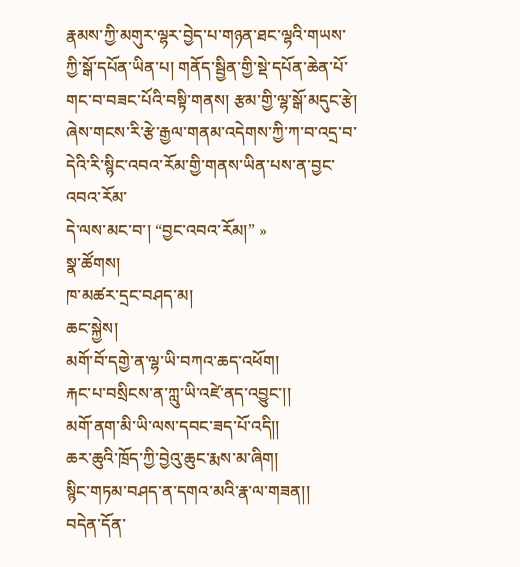རྣམས་ཀྱི་མགུར་ལྷར་བྱེད་པ་གཉན་ཐང་ལྷའི་གཡས་ཀྱི་སྒོ་དཔོན་ཡིན་པ། གནོད་སྦྱིན་གྱི་སྡེ་དཔོན་ཆེན་པོ་གང་བ་བཟང་པོའི་བསྟི་གནས། རྩམ་གྱི་ལྷ་སྒོ་མདུང་རྩེ། ཞེས་གངས་རི་རྩེ་རྒྱལ་གནམ་འདེགས་ཀྱི་ཀ་བ་འདྲ་བ་དེའི་རི་སྙིང་འབའ་རོམ་གྱི་གནས་ཡིན་པས་ན་བྱང་འབའ་རོམ་
དེ་ལས་མང་བ་། “བྱང་འབའ་རོམ།” »
སྣ་ཚོགས།
ཁ་མཚར་དྲང་བཤད་མ།
ཆང་སྐྱེས།
མགོ་བོ་དགྱེ་ན་ལྷ་ཡི་བཀའ་ཆད་འཕོག།
རྐང་པ་བསྲིངས་ན་ཀླུ་ཡི་འཛེ་ནད་འབྱུང་།།
མགོ་ནག་མི་ཡི་ལས་དབང་ཟད་པོ་འདི།།
ཆར་ཆུའི་ཁྲོད་ཀྱི་བྱེའུ་ཆུང་རྨས་མ་ཞིག།
སྙིང་གཏམ་བཤད་ན་དགའ་མའི་རྣ་ལ་གཟན།།
བདེན་དོན་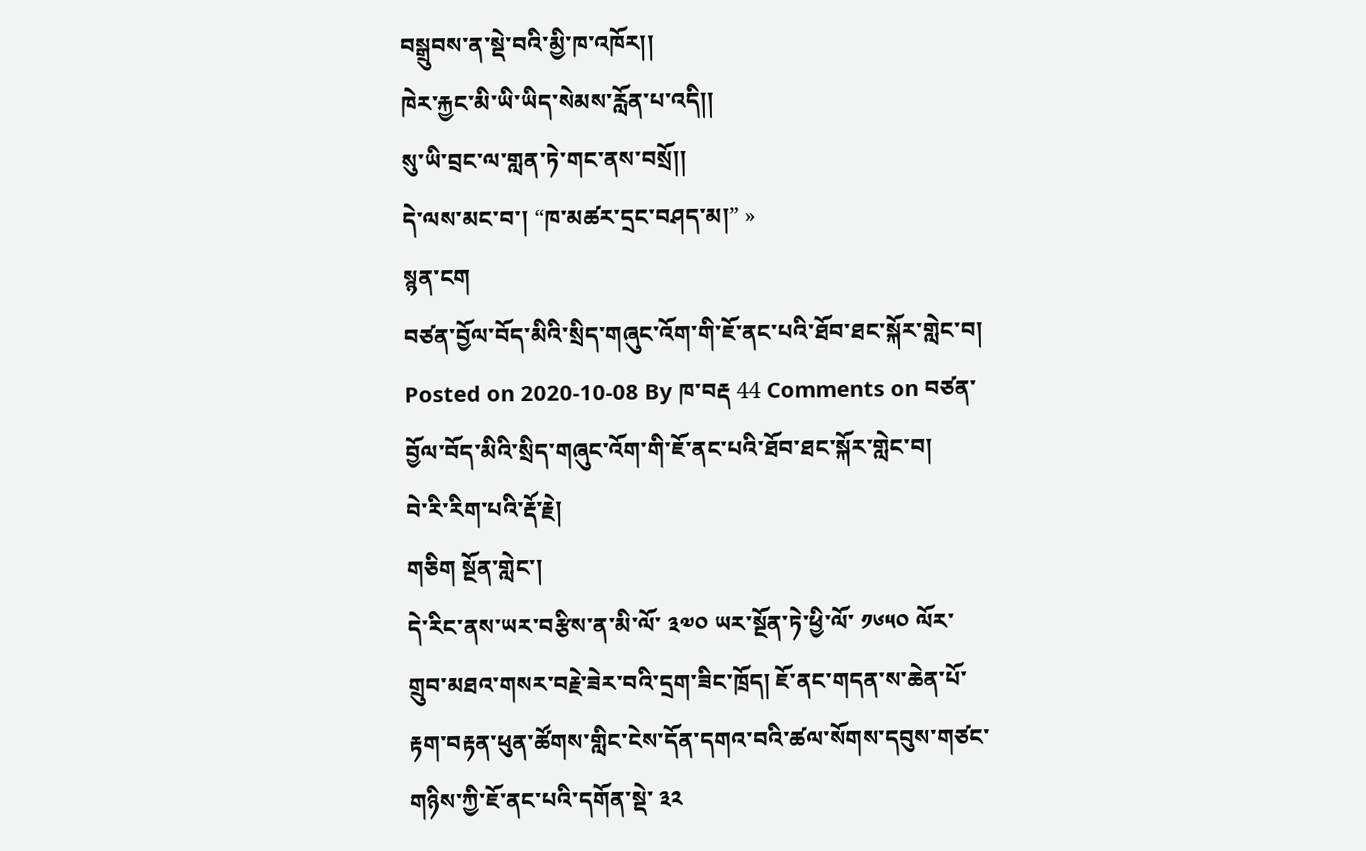བསྒྲུབས་ན་སྡེ་བའི་མྱི་ཁ་འཁོར།།
ཁེར་རྐྱང་མི་ཡི་ཡིད་སེམས་རློན་པ་འདི།།
སུ་ཡི་བྲང་ལ་གླན་ཏེ་གང་ནས་བསྲོ།།
དེ་ལས་མང་བ་། “ཁ་མཚར་དྲང་བཤད་མ།” »
སྙན་ངག
བཙན་བྱོལ་བོད་མིའི་སྲིད་གཞུང་འོག་གི་ཇོ་ནང་པའི་ཐོབ་ཐང་སྐོར་གླེང་བ།
Posted on 2020-10-08 By ཁ་བརྡ 44 Comments on བཙན་བྱོལ་བོད་མིའི་སྲིད་གཞུང་འོག་གི་ཇོ་ནང་པའི་ཐོབ་ཐང་སྐོར་གླེང་བ།
བེ་རི་རིག་པའི་རྡོ་རྗེ།
གཅིག སྔོན་གླེང་།
དེ་རིང་ནས་ཡར་བརྩིས་ན་མི་ལོ་ ༣༧༠ ཡར་སྔོན་ཏེ་ཕྱི་ལོ་ ༡༦༥༠ ལོར་གྲུབ་མཐའ་གསར་བརྗེ་ཟེར་བའི་དྲག་ཟིང་ཁྲོད། ཇོ་ནང་གདན་ས་ཆེན་པོ་རྟག་བརྟན་ཕུན་ཚོགས་གླིང་ངེས་དོན་དགའ་བའི་ཚལ་སོགས་དབུས་གཙང་གཉིས་ཀྱི་ཇོ་ནང་པའི་དགོན་སྡེ་ ༣༢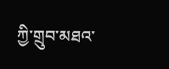ཀྱི་གྲུབ་མཐའ་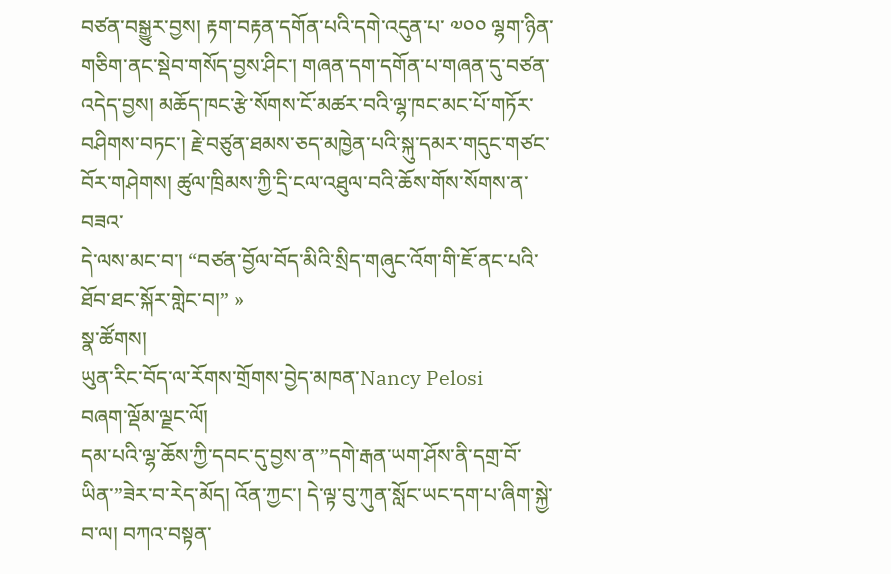བཙན་བསྒྱུར་བྱས། རྟག་བརྟན་དགོན་པའི་དགེ་འདུན་པ་ ༧༠༠ ལྷག་ཉིན་གཅིག་ནང་སྡེབ་གསོད་བྱས་ཤིང་། གཞན་དག་དགོན་པ་གཞན་དུ་བཙན་འདེད་བྱས། མཆོད་ཁང་རྩེ་སོགས་ངོ་མཚར་བའི་ལྷ་ཁང་མང་པོ་གཏོར་བཤིགས་བཏང་། རྗེ་བཙུན་ཐམས་ཅད་མཁྱེན་པའི་སྐུ་དམར་གདུང་གཙང་བོར་གཤེགས། ཚུལ་ཁྲིམས་ཀྱི་དྲི་ངལ་འཐུལ་བའི་ཆོས་གོས་སོགས་ན་བཟའ་
དེ་ལས་མང་བ་། “བཙན་བྱོལ་བོད་མིའི་སྲིད་གཞུང་འོག་གི་ཇོ་ནང་པའི་ཐོབ་ཐང་སྐོར་གླེང་བ།” »
སྣ་ཚོགས།
ཡུན་རིང་བོད་ལ་རོགས་གྲོགས་བྱེད་མཁན་Nancy Pelosi
བཞག་ལྡོམ་ལྗང་ལོ།
དམ་པའི་ལྷ་ཆོས་ཀྱི་དབང་དུ་བྱས་ན་”དགེ་རྒན་ཡག་ཤོས་ནི་དགྲ་བོ་ཡིན་”ཟེར་བ་རེད་མོད། འོན་ཀྱང་། དེ་ལྟ་བུ་ཀུན་སློང་ཡང་དག་པ་ཞིག་སྐྱེ་བ་ལ། བཀའ་བསྟན་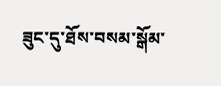ཟུང་དུ་ཐོས་བསམ་སྒོམ་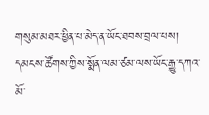གསུམ་མཐར་ཕྱིན་པ་མེད་ན་ཡོང་ཐབས་བྲལ་པས། དམངས་ཚོགས་ཀྱིས་སྨོན་ལམ་ཙམ་ལས་ཡོང་རྒྱུ་དཀའ་མོ་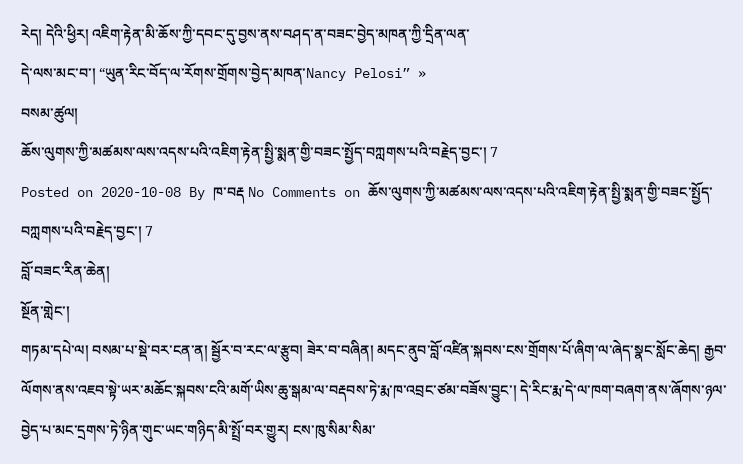རེད། དེའི་ཕྱིར། འཇིག་རྟེན་མི་ཆོས་ཀྱི་དབང་དུ་བྱས་ནས་བཤད་ན་བཟང་བྱེད་མཁན་ཀྱི་དྲིན་ལན་
དེ་ལས་མང་བ་། “ཡུན་རིང་བོད་ལ་རོགས་གྲོགས་བྱེད་མཁན་Nancy Pelosi” »
བསམ་ཚུལ།
ཆོས་ལུགས་ཀྱི་མཚམས་ལས་འདས་པའི་འཇིག་རྟེན་སྤྱི་སྨན་གྱི་བཟང་སྤྱོད་བཀླགས་པའི་བརྗེད་བྱང་། 7
Posted on 2020-10-08 By ཁ་བརྡ No Comments on ཆོས་ལུགས་ཀྱི་མཚམས་ལས་འདས་པའི་འཇིག་རྟེན་སྤྱི་སྨན་གྱི་བཟང་སྤྱོད་བཀླགས་པའི་བརྗེད་བྱང་། 7
བློ་བཟང་རིན་ཆེན།
སྔོན་གླེང་།
གཏམ་དཔེ་ལ། བསམ་པ་སྡེ་བར་ངན་ན། སྦྱོར་བ་རང་ལ་རྩུབ། ཟེར་བ་བཞིན། མདང་ནུབ་བློ་འཛིན་སྐབས་ངས་གྲོགས་པོ་ཞིག་ལ་ཞེད་སྣང་སློང་ཆེད། རྒྱབ་ལོགས་ནས་འཇབ་སྟེ་ཡར་མཆོང་སྐབས་ངའི་མགོ་ཡིས་ཆུ་སྒམ་ལ་བརྡབས་ཏེ་རྨ་ཁ་འབྲང་ཙམ་བཟོས་བྱུང་། དེ་རིང་རྨ་དེ་ལ་ཁག་བཞག་ནས་ཞོགས་ཉལ་བྱེད་པ་མང་དྲགས་ཏེ་ཉིན་གུང་ཡང་གཉིད་མི་སྤྲོ་བར་གྱུར། ངས་ཁུ་སིམ་སིམ་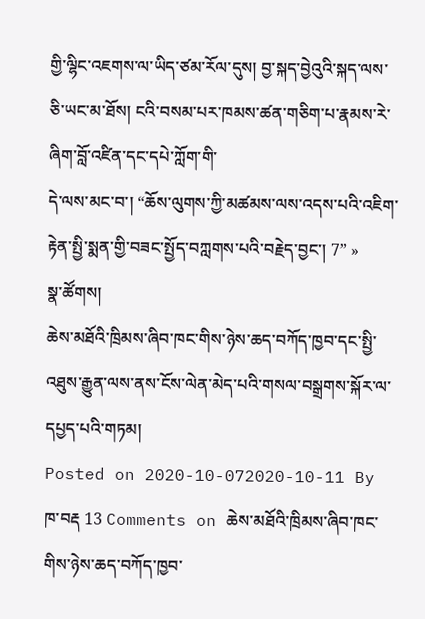གྱི་ལྷིང་འཇགས་ལ་ཡིད་ཙམ་རོལ་དུས། བྱ་སྐད་བྱེའུའི་སྐད་ལས་ཅི་ཡང་མ་ཐོས། ངའི་བསམ་པར་ཁམས་ཚན་གཅིག་པ་རྣམས་རེ་ཞིག་བློ་འཛིན་དང་དཔེ་ཀློག་གི་
དེ་ལས་མང་བ་། “ཆོས་ལུགས་ཀྱི་མཚམས་ལས་འདས་པའི་འཇིག་རྟེན་སྤྱི་སྨན་གྱི་བཟང་སྤྱོད་བཀླགས་པའི་བརྗེད་བྱང་། 7” »
སྣ་ཚོགས།
ཆེས་མཐོའི་ཁྲིམས་ཞིབ་ཁང་གིས་ཉེས་ཆད་བཀོད་ཁྱབ་དང་སྤྱི་འཐུས་རྒྱུན་ལས་ནས་ངོས་ལེན་མེད་པའི་གསལ་བསྒྲགས་སྐོར་ལ་དཔྱད་པའི་གཏམ།
Posted on 2020-10-072020-10-11 By ཁ་བརྡ 13 Comments on ཆེས་མཐོའི་ཁྲིམས་ཞིབ་ཁང་གིས་ཉེས་ཆད་བཀོད་ཁྱབ་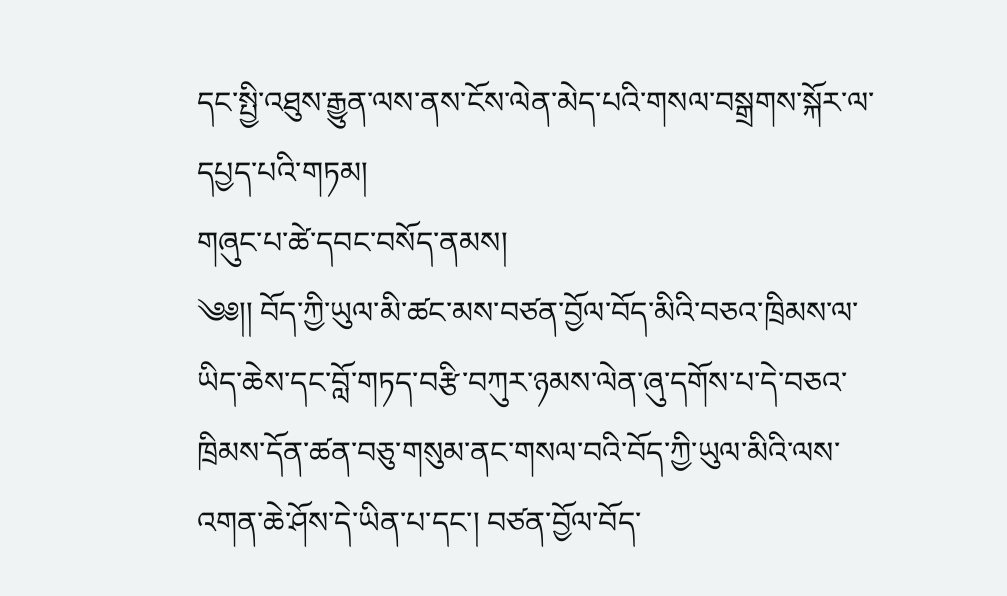དང་སྤྱི་འཐུས་རྒྱུན་ལས་ནས་ངོས་ལེན་མེད་པའི་གསལ་བསྒྲགས་སྐོར་ལ་དཔྱད་པའི་གཏམ།
གཞུང་པ་ཚེ་དབང་བསོད་ནམས།
༄༅།། བོད་ཀྱི་ཡུལ་མི་ཚང་མས་བཙན་བྱོལ་བོད་མིའི་བཅའ་ཁྲིམས་ལ་ཡིད་ཆེས་དང་བློ་གཏད་བརྩི་བཀུར་ཉམས་ལེན་ཞུ་དགོས་པ་དེ་བཅའ་ཁྲིམས་དོན་ཚན་བཅུ་གསུམ་ནང་གསལ་བའི་བོད་ཀྱི་ཡུལ་མིའི་ལས་འགན་ཆེ་ཤོས་དེ་ཡིན་པ་དང་། བཙན་བྱོལ་བོད་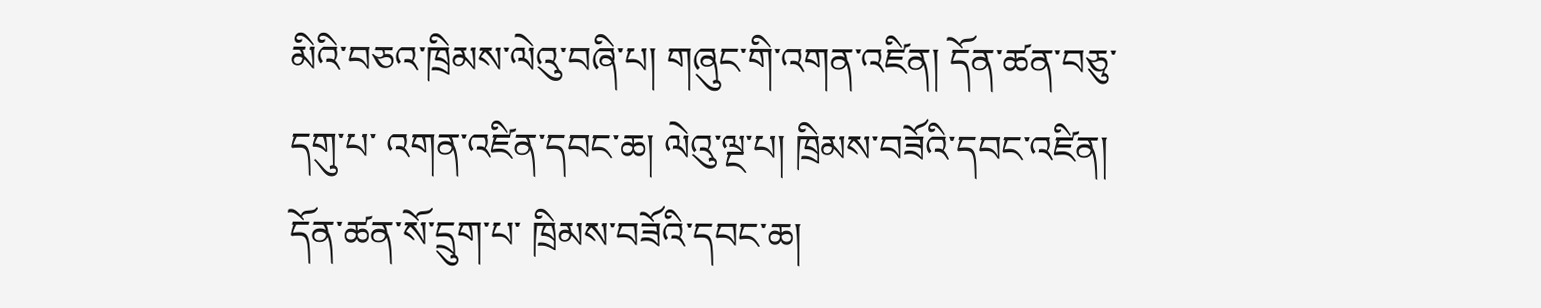མིའི་བཅའ་ཁྲིམས་ལེའུ་བཞི་པ། གཞུང་གི་འགན་འཛིན། དོན་ཚན་བཅུ་དགུ་པ་ འགན་འཛིན་དབང་ཆ། ལེའུ་ལྔ་པ། ཁྲིམས་བཟོའི་དབང་འཛིན། དོན་ཚན་སོ་དྲུག་པ་ ཁྲིམས་བཟོའི་དབང་ཆ།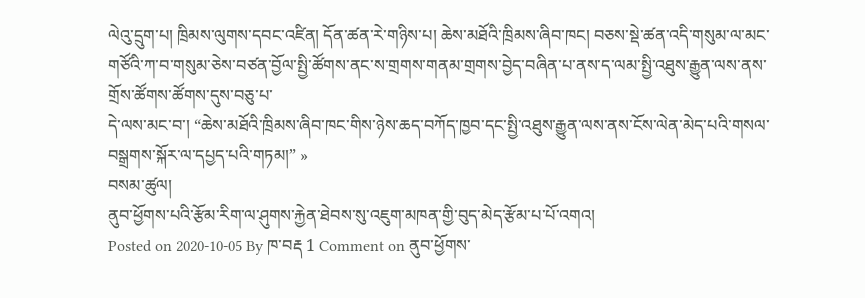ལེའུ་དྲུག་པ། ཁྲིམས་ལུགས་དབང་འཛིན། དོན་ཚན་རེ་གཉིས་པ། ཆེས་མཐོའི་ཁྲིམས་ཞིབ་ཁང། བཅས་སྡེ་ཚན་འདི་གསུམ་ལ་མང་གཙོའི་ཀ་བ་གསུམ་ཅེས་བཙན་བྱོལ་སྤྱི་ཚོགས་ནང་ས་གྲགས་གནམ་གྲགས་བྱེད་བཞིན་པ་ནས་ད་ལམ་སྤྱི་འཐུས་རྒྱུན་ལས་ནས་གྲོས་ཚོགས་ཚོགས་དུས་བཅུ་པ་
དེ་ལས་མང་བ་། “ཆེས་མཐོའི་ཁྲིམས་ཞིབ་ཁང་གིས་ཉེས་ཆད་བཀོད་ཁྱབ་དང་སྤྱི་འཐུས་རྒྱུན་ལས་ནས་ངོས་ལེན་མེད་པའི་གསལ་བསྒྲགས་སྐོར་ལ་དཔྱད་པའི་གཏམ།” »
བསམ་ཚུལ།
ནུབ་ཕྱོགས་པའི་རྩོམ་རིག་ལ་ཤུགས་རྐྱེན་ཐེབས་སུ་འཇུག་མཁན་གྱི་བུད་མེད་རྩོམ་པ་པོ་འགའ།
Posted on 2020-10-05 By ཁ་བརྡ 1 Comment on ནུབ་ཕྱོགས་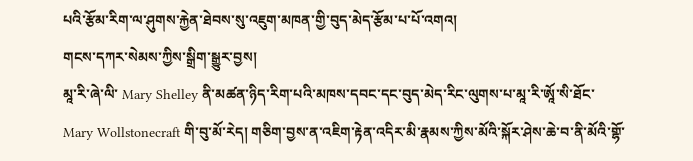པའི་རྩོམ་རིག་ལ་ཤུགས་རྐྱེན་ཐེབས་སུ་འཇུག་མཁན་གྱི་བུད་མེད་རྩོམ་པ་པོ་འགའ།
གངས་དཀར་སེམས་ཀྱིས་སྒྲིག་སྒྱུར་བྱས།
མཱ་རི་ཞེ་ལི་ Mary Shelley ནི་མཚན་ཉིད་རིག་པའི་མཁས་དབང་དང་བུད་མེད་རིང་ལུགས་པ་མཱ་རི་ཨཱོ་སི་ཐོང་ Mary Wollstonecraft གི་བུ་མོ་རེད། གཅིག་བྱས་ན་འཇིག་རྟེན་འདིར་མི་རྣམས་ཀྱིས་མོའི་སྐོར་ཤེས་ཆེ་བ་ནི་མོའི་གྷོ་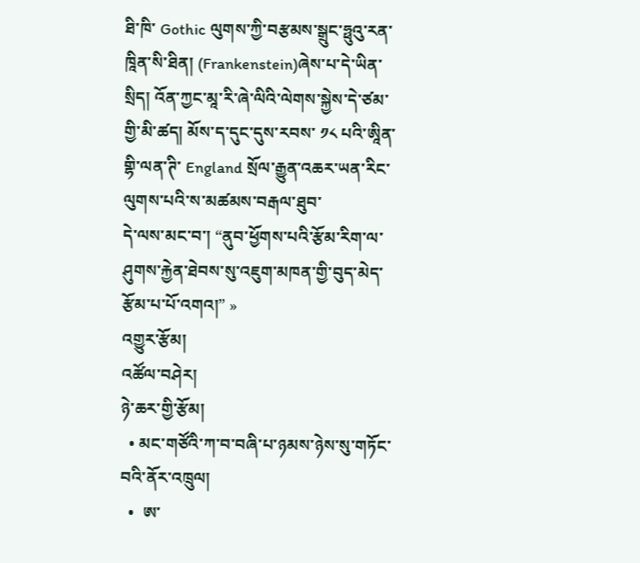ཐི་ཁི་ Gothic ལུགས་ཀྱི་བརྩམས་སྒྲུང་ཧྥུའུ་རན་ཁཱིན་སི་ཐིན། (Frankenstein)ཞེས་པ་དེ་ཡིན་སྲིད། འོན་ཀྱང་མཱ་རི་ཞེ་ལིའི་ལེགས་སྐྱེས་དེ་ཙམ་གྱི་མི་ཚད། མོས་ད་དུང་དུས་རབས་ ༡༨ པའི་ཨཱིན་གྷི་ལན་ཊི་ England སྲོལ་རྒྱུན་འཆར་ཡན་རིང་ལུགས་པའི་ས་མཚམས་བརྒལ་ཐུབ་
དེ་ལས་མང་བ་། “ནུབ་ཕྱོགས་པའི་རྩོམ་རིག་ལ་ཤུགས་རྐྱེན་ཐེབས་སུ་འཇུག་མཁན་གྱི་བུད་མེད་རྩོམ་པ་པོ་འགའ།” »
འགྱུར་རྩོམ།
འཚོལ་བཤེར།
ཉེ་ཆར་གྱི་རྩོམ།
  • མང་གཙོའི་ཀ་བ་བཞི་པ་ཉམས་ཉེས་སུ་གཏོང་བའི་ནོར་འཁྲུལ།
  •  ཨ་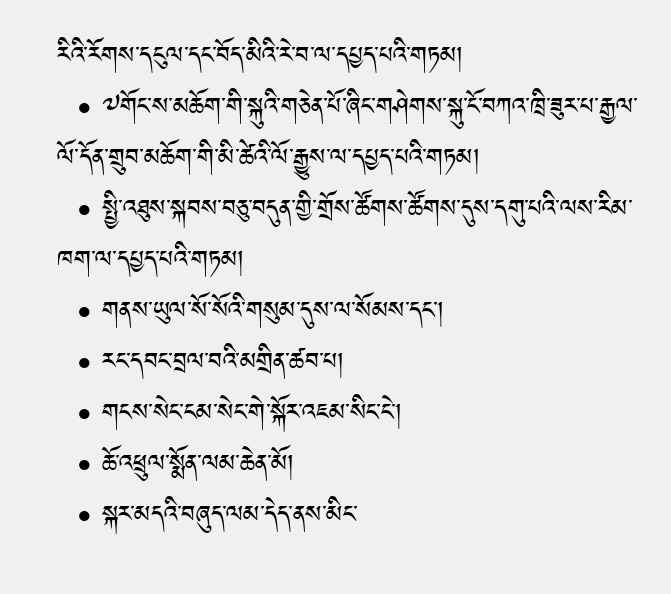རིའི་རོགས་དངུལ་དང་བོད་མིའི་རེ་བ་ལ་དཔྱད་པའི་གཏམ།
  • ༧གོང་ས་མཆོག་གི་སྐུའི་གཅེན་པོ་ཞིང་གཤེགས་སྐུ་ངོ་བཀའ་ཁྲི་ཟུར་པ་རྒྱལ་ལོ་དོན་གྲུབ་མཆོག་གི་མི་ཚེའི་ལོ་རྒྱུས་ལ་དཔྱད་པའི་གཏམ།
  • སྤྱི་འཐུས་སྐབས་བཅུ་བདུན་གྱི་གྲོས་ཚོགས་ཚོགས་དུས་དགུ་པའི་ལས་རིམ་ཁག་ལ་དཔྱད་པའི་གཏམ།
  • གནས་ཡུལ་སོ་སོའི་གསུམ་དུས་ལ་སོམས་དང་།
  • རང་དབང་བྲལ་བའི་མགྲིན་ཚབ་པ།
  • གངས་སེང་ངམ་སེང་གེ་སྐོར་འཇམ་སིང་ངེ་།
  • ཆོ་འཕྲུལ་སྨོན་ལམ་ཆེན་མོ།
  • སྐར་མདའི་བཞུད་ལམ་དེད་ནས་མིང་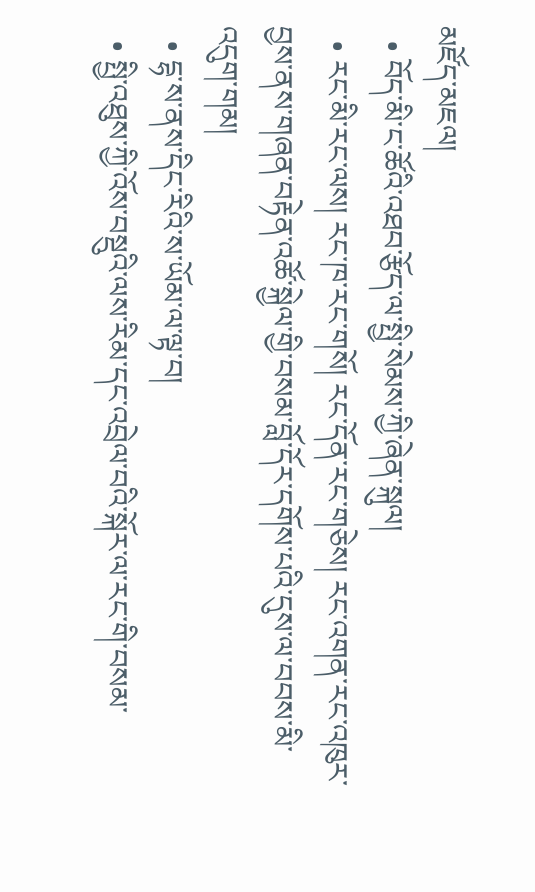མཛོད་མཇལ།
  • བོད་མི་ང་ཚོའི་འཐབ་རྩོད་ལ་སྤྱི་སེམས་ཀྱི་ཞེན་སྐུལ།
  • རང་མི་རང་ལས། རང་ཁ་རང་གསོ། རང་དོན་རང་གཅེས། རང་འགན་རང་འཁུར་བྱས་ནས་གཞན་བརྟེན་འཚོ་སྐྱེལ་གྱི་བསམ་བློ་དོར་དགོས་པའི་དུས་ལ་བབས་མི་འདུག་གམ།
  • དྷ་ས་ནས་དིང་རིའི་ས་ཡོམ་ལ་ལྟ་བ།
  • སྤྱི་འཐུས་ཀྱི་འོས་བསྡུའི་ལས་རིམ་དང་འབྲེལ་བའི་སྐོར་ལ་རང་གི་བསམ་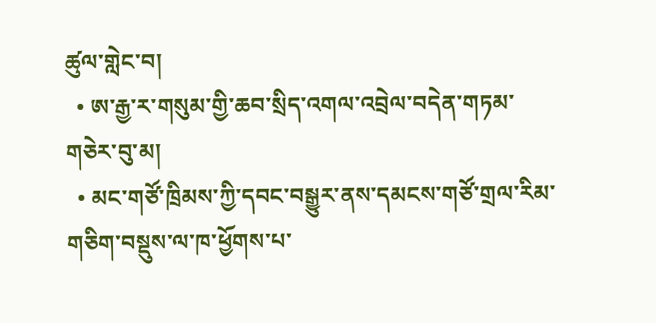ཚུལ་གླེང་བ།
  • ཨ་རྒྱ་ར་གསུམ་གྱི་ཆབ་སྲིད་འགལ་འབྲེལ་བདེན་གཏམ་གཅེར་བུ་མ།
  • མང་གཙོ་ཁྲིམས་ཀྱི་དབང་བསྒྱུར་ནས་དམངས་གཙོ་གྲལ་རིམ་གཅིག་བསྡུས་ལ་ཁ་ཕྱོགས་པ་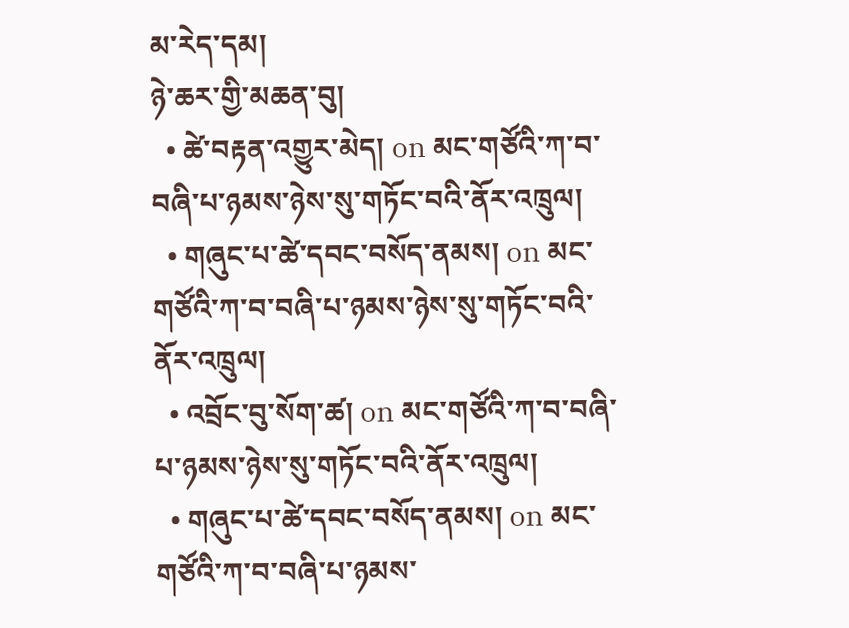མ་རེད་དམ།
ཉེ་ཆར་གྱི་མཆན་བུ།
  • ཚེ་བརྟན་འགྱུར་མེད། on མང་གཙོའི་ཀ་བ་བཞི་པ་ཉམས་ཉེས་སུ་གཏོང་བའི་ནོར་འཁྲུལ།
  • གཞུང་པ་ཚེ་དབང་བསོད་ནམས། on མང་གཙོའི་ཀ་བ་བཞི་པ་ཉམས་ཉེས་སུ་གཏོང་བའི་ནོར་འཁྲུལ།
  • འབྲོང་བུ་སོག་ཚ། on མང་གཙོའི་ཀ་བ་བཞི་པ་ཉམས་ཉེས་སུ་གཏོང་བའི་ནོར་འཁྲུལ།
  • གཞུང་པ་ཚེ་དབང་བསོད་ནམས། on མང་གཙོའི་ཀ་བ་བཞི་པ་ཉམས་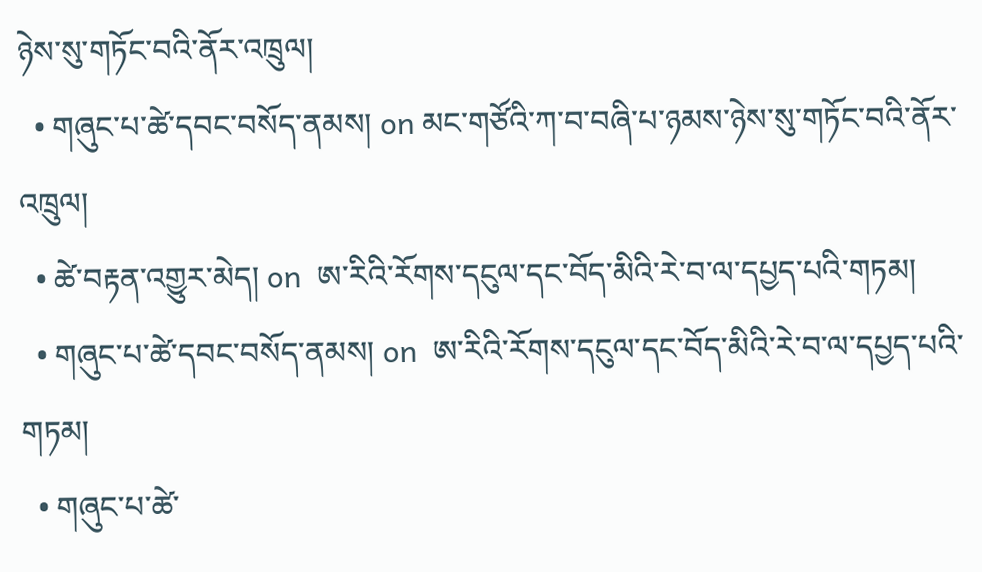ཉེས་སུ་གཏོང་བའི་ནོར་འཁྲུལ།
  • གཞུང་པ་ཚེ་དབང་བསོད་ནམས། on མང་གཙོའི་ཀ་བ་བཞི་པ་ཉམས་ཉེས་སུ་གཏོང་བའི་ནོར་འཁྲུལ།
  • ཚེ་བརྟན་འགྱུར་མེད། on  ཨ་རིའི་རོགས་དངུལ་དང་བོད་མིའི་རེ་བ་ལ་དཔྱད་པའི་གཏམ།
  • གཞུང་པ་ཚེ་དབང་བསོད་ནམས། on  ཨ་རིའི་རོགས་དངུལ་དང་བོད་མིའི་རེ་བ་ལ་དཔྱད་པའི་གཏམ།
  • གཞུང་པ་ཚེ་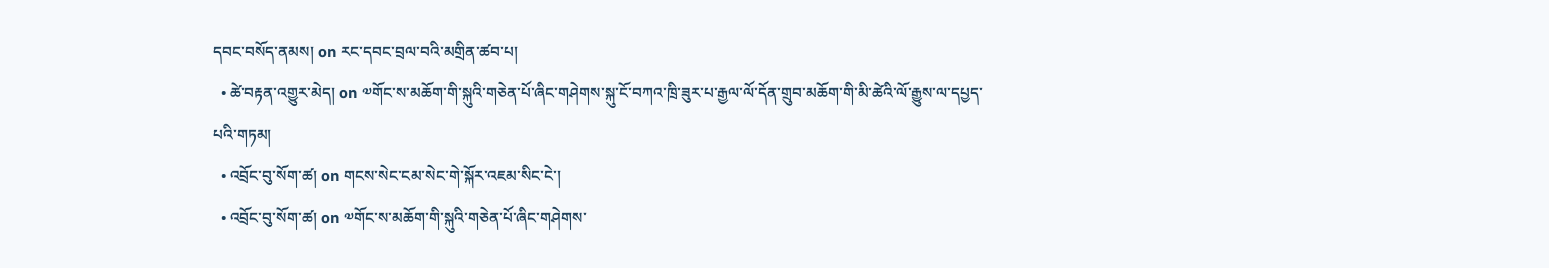དབང་བསོད་ནམས། on རང་དབང་བྲལ་བའི་མགྲིན་ཚབ་པ།
  • ཚེ་བརྟན་འགྱུར་མེད། on ༧གོང་ས་མཆོག་གི་སྐུའི་གཅེན་པོ་ཞིང་གཤེགས་སྐུ་ངོ་བཀའ་ཁྲི་ཟུར་པ་རྒྱལ་ལོ་དོན་གྲུབ་མཆོག་གི་མི་ཚེའི་ལོ་རྒྱུས་ལ་དཔྱད་པའི་གཏམ།
  • འབྲོང་བུ་སོག་ཚ། on གངས་སེང་ངམ་སེང་གེ་སྐོར་འཇམ་སིང་ངེ་།
  • འབྲོང་བུ་སོག་ཚ། on ༧གོང་ས་མཆོག་གི་སྐུའི་གཅེན་པོ་ཞིང་གཤེགས་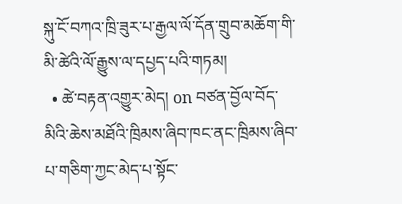སྐུ་ངོ་བཀའ་ཁྲི་ཟུར་པ་རྒྱལ་ལོ་དོན་གྲུབ་མཆོག་གི་མི་ཚེའི་ལོ་རྒྱུས་ལ་དཔྱད་པའི་གཏམ།
  • ཚེ་བརྟན་འགྱུར་མེད། on བཙན་བྱོལ་བོད་མིའི་ཆེས་མཐོའི་ཁྲིམས་ཞིབ་ཁང་ནང་ཁྲིམས་ཞིབ་པ་གཅིག་ཀྱང་མེད་པ་སྟོང་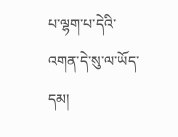པ་ལྷག་པ་དེའི་འགན་དེ་སུ་ལ་ཡོད་དམ།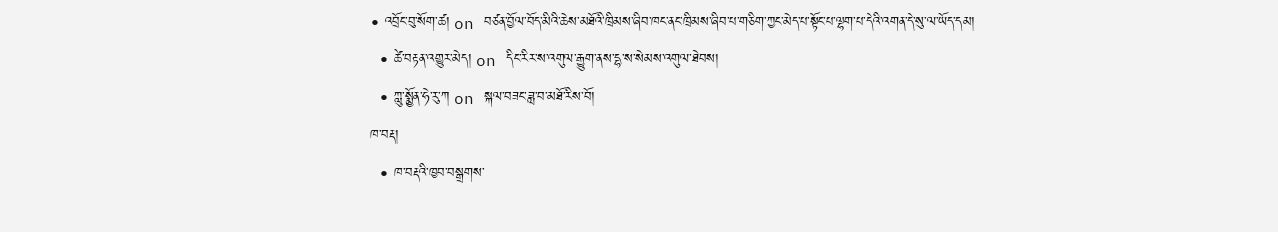• འབྲོང་བུ་སོག་ཚ། on བཙན་བྱོལ་བོད་མིའི་ཆེས་མཐོའི་ཁྲིམས་ཞིབ་ཁང་ནང་ཁྲིམས་ཞིབ་པ་གཅིག་ཀྱང་མེད་པ་སྟོང་པ་ལྷག་པ་དེའི་འགན་དེ་སུ་ལ་ཡོད་དམ།
  • ཚེ་བརྟན་འགྱུར་མེད། on དིང་རིར་ས་འགུལ་རྒྱུག་ནས་དྷ་ས་སེམས་འགུལ་ཐེབས།
  • ཀླུ་སྨྱོན་ཧེ་རུ་ཀ on སྐལ་བཟང་ཟླ་བ་མཐོ་རིས་བོ།
ཁ་བརྡ།
  • ཁ་བརྡའི་ཁྱབ་བསྒྲགས་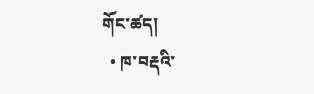གོང་ཚད།
  • ཁ་བརྡའི་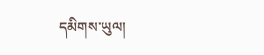དམིགས་ཡུལ།